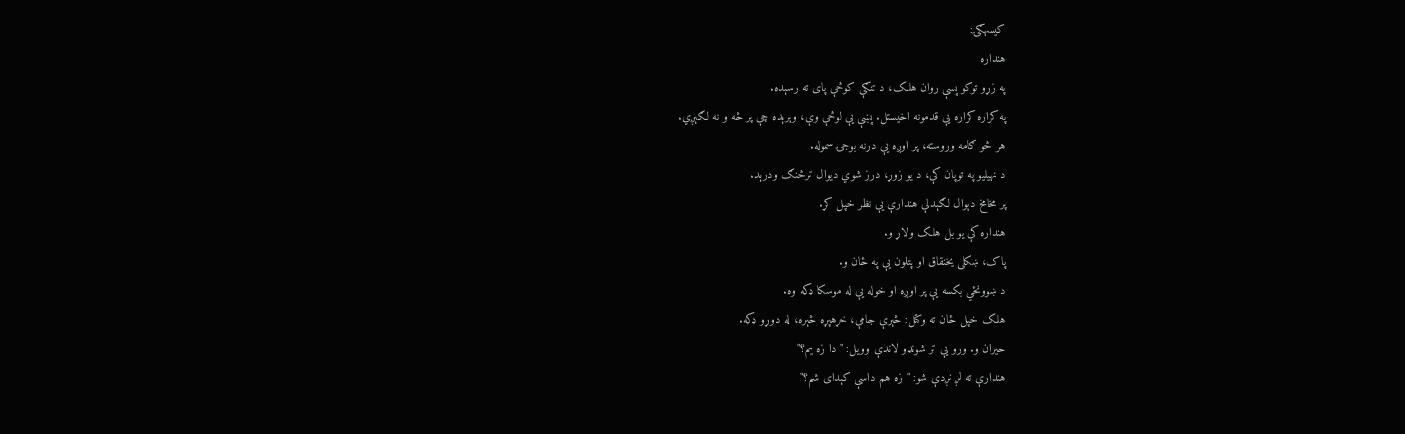کیسهګۍ:
هنداره
په زړو توکو پسې روان هلک، د تنګې کوڅې پای ته رسېده.
په کراره کراره یې قدمونه اخیستل. پښې یې لوڅې وې، وېرېده چې پر څه و نه لګېږي.
هر څو ګامه وروسته، پر اوږه یې درنه بوجۍ سموله.
د نهیليو په توپان کې، د یو زوړ، درز شوي دیوال ترڅنګ ودرېد.
پر مخامخ دېوال لګېدلې هندارې یې نظر خپل کړ.
هنداره کې یو بل هلک ولاړ و.
پاک، ښکلی یخنقاق او پتلون یې په ځان و.
د ښوونځي بکسه یې پر اوږه او خوله یې له موسکا ډکه وه.
هلک خپل ځان ته وکتل: څېرې جامې، خړهپړه څېره، له دوړو ډکه.
حیران و. ورو یې تر شونډو لاندې وویل: "دا زه یم؟"
هندارې ته لږ نږدې شو: " زه هم داسې کېدای شم؟"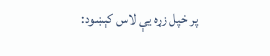پر خپل زړه یې لاس کېښود: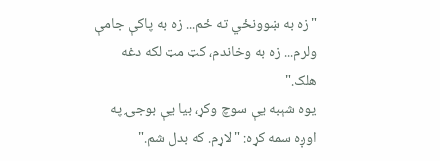"زه به ښوونځي ته ځم... زه به پاکې جامې ولرم... زه به وخاندم، کټ مټ لکه دغه هلک."
یوه شېبه یې سوچ وکړ، بیا یې بوجۍ په اوږه سمه کړه: "لاړم. که بدل شم."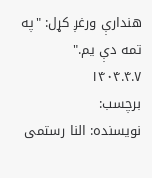هندارې ورغږ کړل: "په تمه دې یم."
۱۴۰۴.۴.۷
برچسب:
نویسنده: النا رستمی